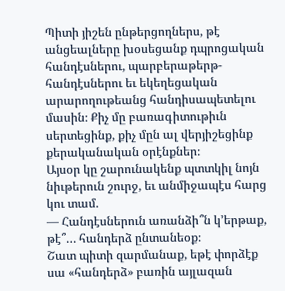Պիտի յիշեն ընթերցողներս, թէ անցեալները խօսեցանք դպրոցական հանդէսներու, պարբերաթերթ-հանդէսներու եւ եկեղեցական արարողութեանց հանդիսապետելու մասին։ Քիչ մը բառագիտութիւն սերտեցինք, քիչ մըն ալ վերյիշեցինք քերականական օրէնքներ։
Այսօր կը շարունակենք պտտկիլ նոյն նիւթերուն շուրջ, եւ անմիջապէս հարց կու տամ.
— Հանդէսներուն առանձի՞ն կ’երթաք, թէ՞… հանդերձ ընտանեօք։
Շատ պիտի զարմանաք, եթէ փորձէք սա «հանդերձ» բառին այլազան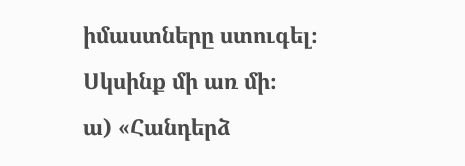իմաստները ստուգել։ Սկսինք մի առ մի։
ա) «Հանդերձ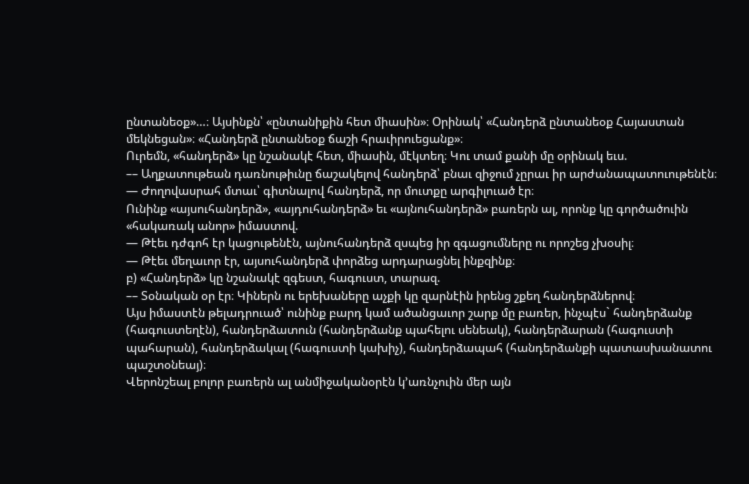ընտանեօք»…։ Այսինքն՝ «ընտանիքին հետ միասին»։ Օրինակ՝ «Հանդերձ ընտանեօք Հայաստան մեկնեցան»։ «Հանդերձ ընտանեօք ճաշի հրաւիրուեցանք»։
Ուրեմն, «հանդերձ» կը նշանակէ հետ, միասին, մէկտեղ։ Կու տամ քանի մը օրինակ եւս.
–– Աղքատութեան դառնութիւնը ճաշակելով հանդերձ՝ բնաւ զիջում չըրաւ իր արժանապատուութենէն։
— Ժողովասրահ մտաւ՝ գիտնալով հանդերձ, որ մուտքը արգիլուած էր։
Ունինք «այսուհանդերձ», «այդուհանդերձ» եւ «այնուհանդերձ» բառերն ալ, որոնք կը գործածուին «հակառակ անոր» իմաստով.
— Թէեւ դժգոհ էր կացութենէն, այնուհանդերձ զսպեց իր զգացումները ու որոշեց չխօսիլ։
— Թէեւ մեղաւոր էր, այսուհանդերձ փորձեց արդարացնել ինքզինք։
բ) «Հանդերձ» կը նշանակէ զգեստ, հագուստ, տարազ.
–– Տօնական օր էր։ Կիներն ու երեխաները աչքի կը զարնէին իրենց շքեղ հանդերձներով։
Այս իմաստէն թելադրուած՝ ունինք բարդ կամ ածանցաւոր շարք մը բառեր, ինչպէս` հանդերձանք (հագուստեղէն), հանդերձատուն (հանդերձանք պահելու սենեակ), հանդերձարան (հագուստի պահարան), հանդերձակալ (հագուստի կախիչ), հանդերձապահ (հանդերձանքի պատասխանատու պաշտօնեայ)։
Վերոնշեալ բոլոր բառերն ալ անմիջականօրէն կ’առնչուին մեր այն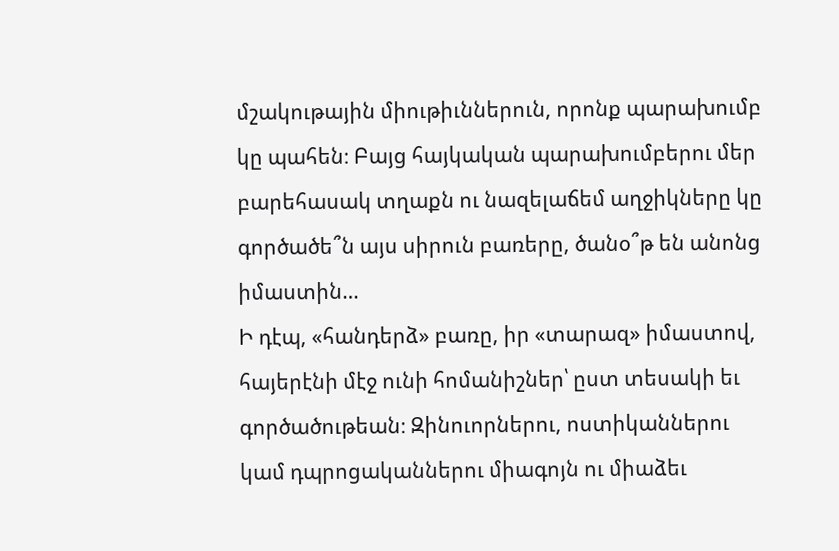մշակութային միութիւններուն, որոնք պարախումբ կը պահեն։ Բայց հայկական պարախումբերու մեր բարեհասակ տղաքն ու նազելաճեմ աղջիկները կը գործածե՞ն այս սիրուն բառերը, ծանօ՞թ են անոնց իմաստին…
Ի դէպ, «հանդերձ» բառը, իր «տարազ» իմաստով, հայերէնի մէջ ունի հոմանիշներ՝ ըստ տեսակի եւ գործածութեան։ Զինուորներու, ոստիկաններու կամ դպրոցականներու միագոյն ու միաձեւ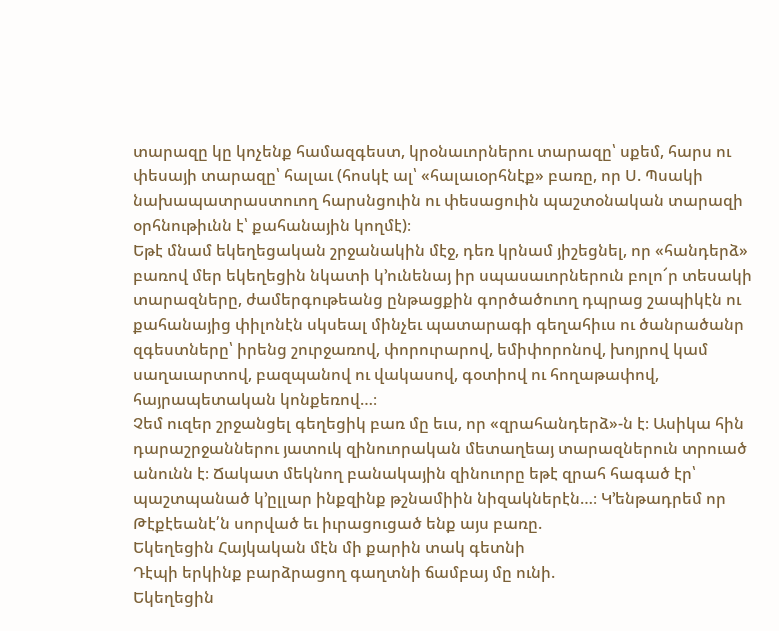տարազը կը կոչենք համազգեստ, կրօնաւորներու տարազը՝ սքեմ, հարս ու փեսայի տարազը՝ հալաւ (հոսկէ ալ՝ «հալաւօրհնէք» բառը, որ Ս. Պսակի նախապատրաստուող հարսնցուին ու փեսացուին պաշտօնական տարազի օրհնութիւնն է՝ քահանային կողմէ)։
Եթէ մնամ եկեղեցական շրջանակին մէջ, դեռ կրնամ յիշեցնել, որ «հանդերձ» բառով մեր եկեղեցին նկատի կ’ունենայ իր սպասաւորներուն բոլո՜ր տեսակի տարազները, ժամերգութեանց ընթացքին գործածուող դպրաց շապիկէն ու քահանայից փիլոնէն սկսեալ մինչեւ պատարագի գեղահիւս ու ծանրածանր զգեստները՝ իրենց շուրջառով, փորուրարով, եմիփորոնով, խոյրով կամ սաղաւարտով, բազպանով ու վակասով, գօտիով ու հողաթափով, հայրապետական կոնքեռով…։
Չեմ ուզեր շրջանցել գեղեցիկ բառ մը եւս, որ «զրահանդերձ»-ն է։ Ասիկա հին դարաշրջաններու յատուկ զինուորական մետաղեայ տարազներուն տրուած անունն է։ Ճակատ մեկնող բանակային զինուորը եթէ զրահ հագած էր՝ պաշտպանած կ’ըլլար ինքզինք թշնամիին նիզակներէն…։ Կ’ենթադրեմ որ Թէքէեանէ՛ն սորված եւ իւրացուցած ենք այս բառը.
Եկեղեցին Հայկական մէն մի քարին տակ գետնի
Դէպի երկինք բարձրացող գաղտնի ճամբայ մը ունի.
Եկեղեցին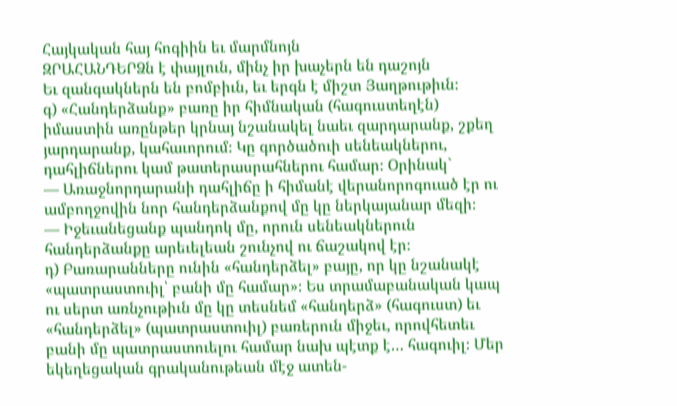Հայկական հայ հոգիին եւ մարմնոյն
ԶՐԱՀԱՆԴԵՐՁն է փայլուն, մինչ իր խաչերն են դաշոյն
Եւ զանգակներն են բոմբիւն, եւ երգն է միշտ Յաղթութիւն։
գ) «Հանդերձանք» բառը իր հիմնական (հագուստեղէն) իմաստին առընթեր կրնայ նշանակել նաեւ զարդարանք, շքեղ յարդարանք, կահաւորում։ Կը գործածուի սենեակներու, դահլիճներու կամ թատերասրահներու համար։ Օրինակ`
— Առաջնորդարանի դահլիճը ի հիմանէ վերանորոգուած էր ու ամբողջովին նոր հանդերձանքով մը կը ներկայանար մեզի։
— Իջեւանեցանք պանդոկ մը, որուն սենեակներուն հանդերձանքը արեւելեան շունչով ու ճաշակով էր։
դ) Բառարանները ունին «հանդերձել» բայը, որ կը նշանակէ «պատրաստուիլ՝ բանի մը համար»։ Ես տրամաբանական կապ ու սերտ առնչութիւն մը կը տեսնեմ «հանդերձ» (հագուստ) եւ «հանդերձել» (պատրաստուիլ) բառերուն միջեւ, որովհետեւ բանի մը պատրաստուելու համար նախ պէտք է… հագուիլ։ Մեր եկեղեցական գրականութեան մէջ ատեն-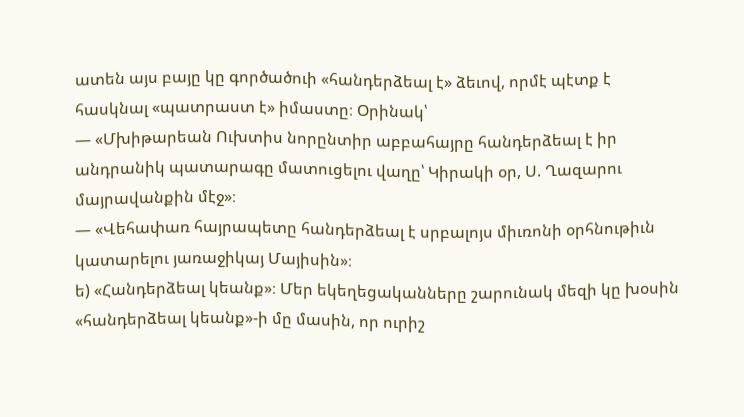ատեն այս բայը կը գործածուի «հանդերձեալ է» ձեւով, որմէ պէտք է հասկնալ «պատրաստ է» իմաստը։ Օրինակ՝
— «Մխիթարեան Ուխտիս նորընտիր աբբահայրը հանդերձեալ է իր անդրանիկ պատարագը մատուցելու վաղը՝ Կիրակի օր, Ս. Ղազարու մայրավանքին մէջ»։
— «Վեհափառ հայրապետը հանդերձեալ է սրբալոյս միւռոնի օրհնութիւն կատարելու յառաջիկայ Մայիսին»։
ե) «Հանդերձեալ կեանք»։ Մեր եկեղեցականները շարունակ մեզի կը խօսին «հանդերձեալ կեանք»-ի մը մասին, որ ուրիշ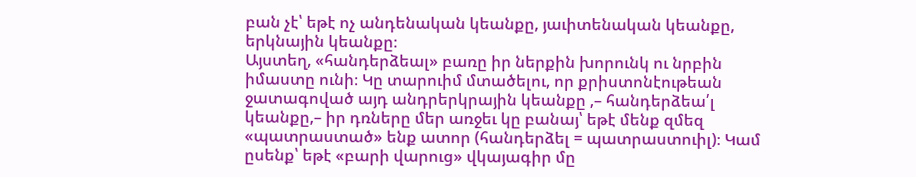բան չէ՝ եթէ ոչ անդենական կեանքը, յաւիտենական կեանքը, երկնային կեանքը։
Այստեղ, «հանդերձեալ» բառը իր ներքին խորունկ ու նրբին իմաստը ունի։ Կը տարուիմ մտածելու, որ քրիստոնէութեան ջատագոված այդ անդրերկրային կեանքը ,– հանդերձեա՛լ կեանքը,– իր դռները մեր առջեւ կը բանայ՝ եթէ մենք զմեզ «պատրաստած» ենք ատոր (հանդերձել = պատրաստուիլ)։ Կամ ըսենք՝ եթէ «բարի վարուց» վկայագիր մը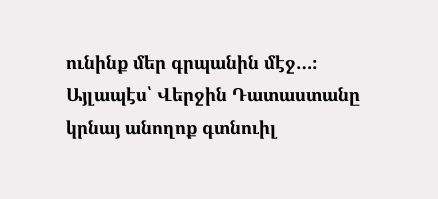ունինք մեր գրպանին մէջ…։ Այլապէս՝ Վերջին Դատաստանը կրնայ անողոք գտնուիլ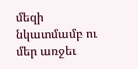մեզի նկատմամբ ու մեր առջեւ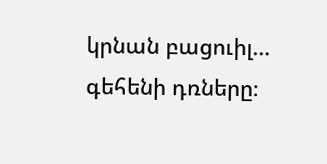կրնան բացուիլ… գեհենի դռները։